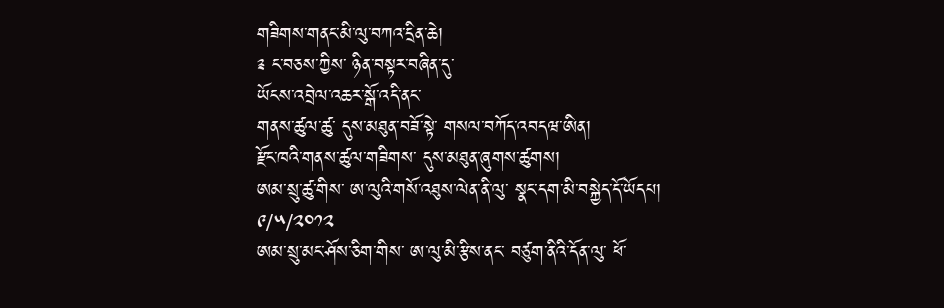གཟིགས་གནང་མི་ལུ་བཀའ་དྲིན་ཆེ།
༉ ང་བཅས་ཀྱིས་ ཉིན་བསྟར་བཞིན་དུ་
ཡོངས་འབྲེལ་འཆར་སྒོ་འདི་ནང་
གནས་ཚུལ་ཚུ་ དུས་མཐུན་བཟོ་སྟེ་ གསལ་བཀོད་འབདཝ་ཨིན།
རྫོང་ཁའི་གནས་ཚུལ་གཟིགས་ དུས་མཐུན་ཞུགས་ཚུགས།
ཨམ་སྲུ་ཚུ་གིས་ ཨ་ལུའི་གསོ་འཐུས་ལེན་ནི་ལུ་ སྣང་དག་མི་བསྐྱེད་དོ་ཡོདཔ།
༩/༥/༢༠༡༢
ཨམ་སྲུ་མང་ཤོས་ཅིག་གིས་ ཨ་ལུ་མི་རྩིས་ནང་ བཙུག་ནིའི་དོན་ལུ་ ཕོ་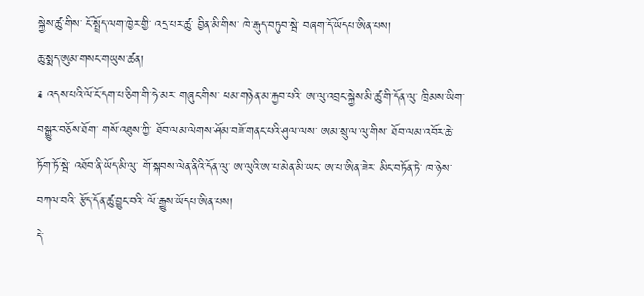སྐྱེས་ཚུ་གིས་ ངོ་སྤྲོད་ལག་ཁྱེར་གྱི་ འདྲ་པར་ཚུ་ བྱིན་མི་གིས་ ཁེ་རྒུད་བཏུབ་སྦེ་ བཞག་དོ་ཡོདཔ་ཨིན་པས།
ཆུ་སྨད་ཨུམ་གསང་གཡུས་ཚན།
༉ འདས་པའི་ལོ་ངོ་དག་པ་ཅིག་གི་ཧེ་མར་ གཞུང་གིས་ ཕམ་གཉེན་མ་རྐྱབ་པའི་ ཨ་ལུ་འབྲང་སྐྱེས་མི་ཚུ་གི་དོན་ལུ་ ཁྲིམས་ཡིག་བསྒྱུར་བཅོས་ཐོག་ གསོ་འཐུས་ཀྱི་ ཐོབ་ལམ་ལེགས་ཤོམ་བཟོ་གནང་པའི་ཤུལ་ལས་ ཨམ་སྲུ་ལ་ལུ་གིས་ ཐོབ་ལམ་འབོར་ཆེ་ཏོག་ཏོ་སྦེ་ འཐོབ་ནི་ཡོད་མི་ལུ་ གོ་སྐབས་ལེན་ནིའི་དོན་ལུ་ ཨ་ལུའི་ཨ་པ་མེན་མི་ཡང་ ཨ་པ་ཨིན་ཟེར་ མིང་བཏོན་ཏེ་ ཁ་ཉེས་བཀལ་བའི་ རྩོད་དོན་ཚུ་བྱུང་བའི་ ལོ་རྒྱུས་ཡོདཔ་ཨིན་པས།
དེ་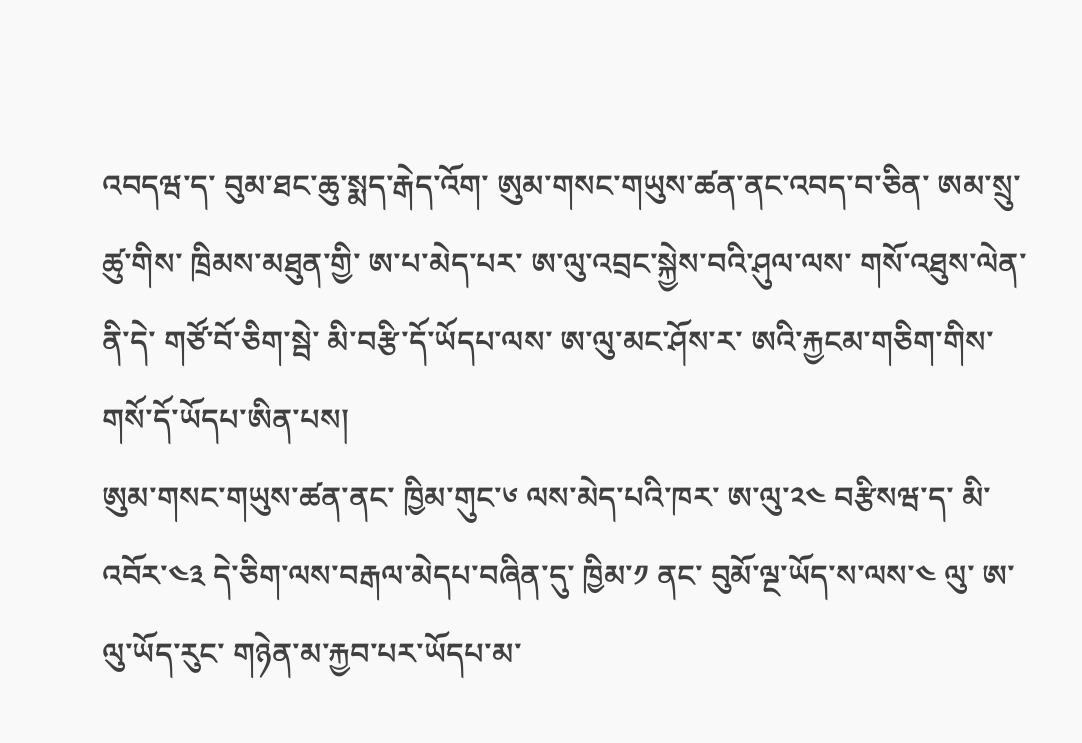འབདཝ་ད་ བུམ་ཐང་ཆུ་སྨད་རྒེད་འོག་ ཨུམ་གསང་གཡུས་ཚན་ནང་འབད་བ་ཅིན་ ཨམ་སྲུ་ཚུ་གིས་ ཁྲིམས་མཐུན་གྱི་ ཨ་པ་མེད་པར་ ཨ་ལུ་འབྲང་སྐྱེས་བའི་ཤུལ་ལས་ གསོ་འཐུས་ལེན་ནི་དེ་ གཙོ་བོ་ཅིག་སྦེ་ མི་བརྩི་དོ་ཡོདཔ་ལས་ ཨ་ལུ་མང་ཤོས་ར་ ཨའི་རྐྱངམ་གཅིག་གིས་ གསོ་དོ་ཡོདཔ་ཨིན་པས།
ཨུམ་གསང་གཡུས་ཚན་ནང་ ཁྱིམ་གུང་༦ ལས་མེད་པའི་ཁར་ ཨ་ལུ་༢༤ བརྩིསཝ་ད་ མི་འབོར་༤༣ དེ་ཅིག་ལས་བརྒལ་མེདཔ་བཞིན་དུ་ ཁྱིམ་༡ ནང་ བུམོ་ལྔ་ཡོད་ས་ལས་༤ ལུ་ ཨ་ལུ་ཡོད་རུང་ གཉེན་མ་རྐྱབ་པར་ཡོདཔ་མ་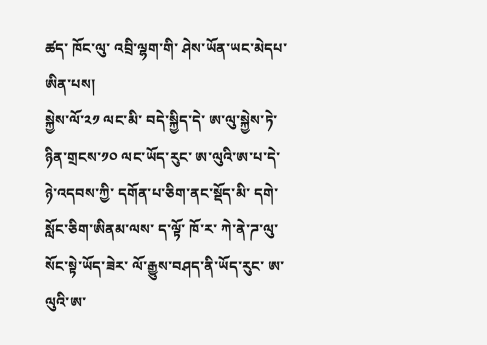ཚད་ ཁོང་ལུ་ འབྲི་ལྷག་གི་ ཤེས་ཡོན་ཡང་མེདཔ་ཨིན་པས།
སྐྱེས་ལོ་༢༡ ལང་མི་ བདེ་སྐྱིད་དེ་ ཨ་ལུ་སྐྱེས་ཏེ་ ཉིན་གྲངས་༡༠ ལང་ཡོད་རུང་ ཨ་ལུའི་ཨ་པ་དེ་ ཉེ་འདབས་ཀྱི་ དགོན་པ་ཅིག་ནང་སྡོད་མི་ དགེ་སློང་ཅིག་ཨིནམ་ལས་ ད་ལྟོ་ ཁོ་ར་ ཀེ་ནེ་ཌ་ལུ་ སོང་སྟེ་ཡོད་ཟེར་ ལོ་རྒྱུས་བཤད་ནི་ཡོད་རུང་ ཨ་ལུའི་ཨ་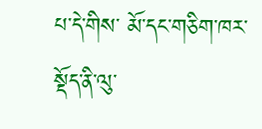པ་དེ་གིས་ མོ་དང་གཅིག་ཁར་ སྡོད་ནི་ལུ་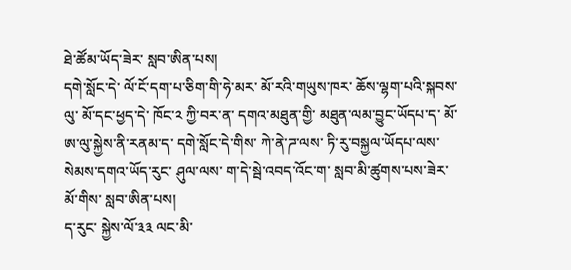ཐེ་ཚོམ་ཡོད་ཟེར་ སླབ་ཨིན་པས།
དགེ་སློང་དེ་ ལོ་ངོ་དག་པ་ཅིག་གི་ཧེ་མར་ མོ་རའི་གཡུས་ཁར་ ཆོས་ལྷག་པའི་སྐབས་ལུ་ མོ་དང་ཕྱད་དེ་ ཁོང་༢ ཀྱི་བར་ན་ དགའ་མཐུན་གྱི་ མཐུན་ལམ་བྱུང་ཡོདཔ་ད་ མོ་ ཨ་ལུ་སྐྱེས་ནི་རནམ་ད་ དགེ་སློང་དེ་གིས་ ཀེ་ནེ་ཌ་ལས་ ཏི་རུ་བསྐྱལ་ཡོདཔ་ལས་ སེམས་དགའ་ཡོད་རུང་ ཤུལ་ལས་ ག་དེ་སྦེ་འབད་འོང་ག་ སླབ་མི་ཚུགས་པས་ཟེར་ མོ་གིས་ སླབ་ཨིན་པས།
ད་རུང་ སྐྱེས་ལོ་༣༣ ལང་མི་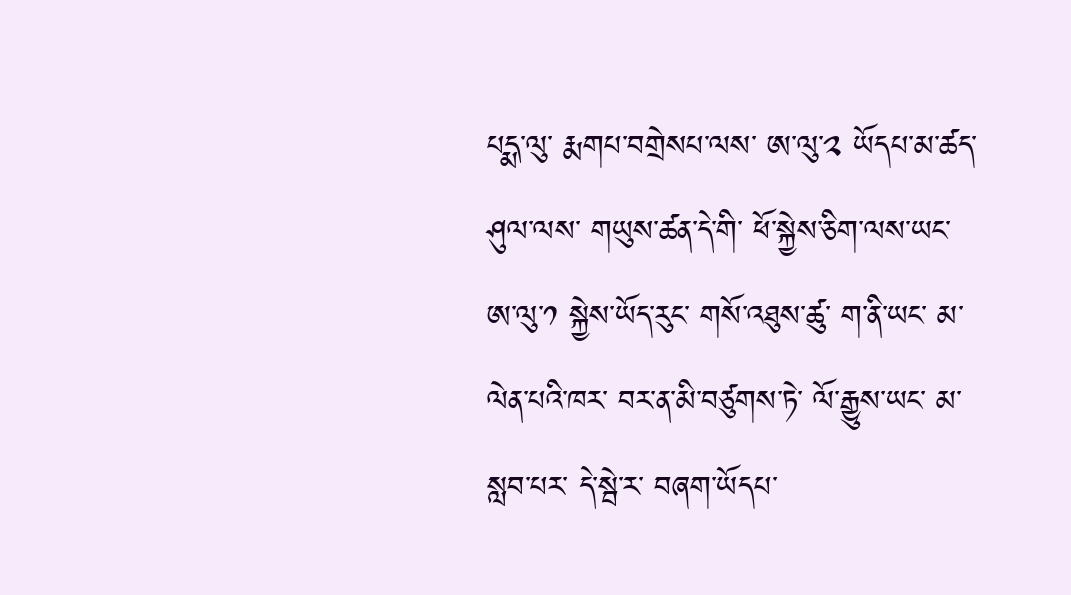པདྨ་ལུ་ རྨགཔ་བགྲེསཔ་ལས་ ཨ་ལུ་༢ ཡོདཔ་མ་ཚད་ ཤུལ་ལས་ གཡུས་ཚན་དེ་གི་ ཕོ་སྐྱེས་ཅིག་ལས་ཡང་ ཨ་ལུ་༡ སྐྱེས་ཡོད་རུང་ གསོ་འཐུས་ཚུ་ ག་ནི་ཡང་ མ་ལེན་པའི་ཁར་ བར་ན་མི་བཙུགས་ཏེ་ ལོ་རྒྱུས་ཡང་ མ་སླབ་པར་ དེ་སྦེ་ར་ བཞག་ཡོདཔ་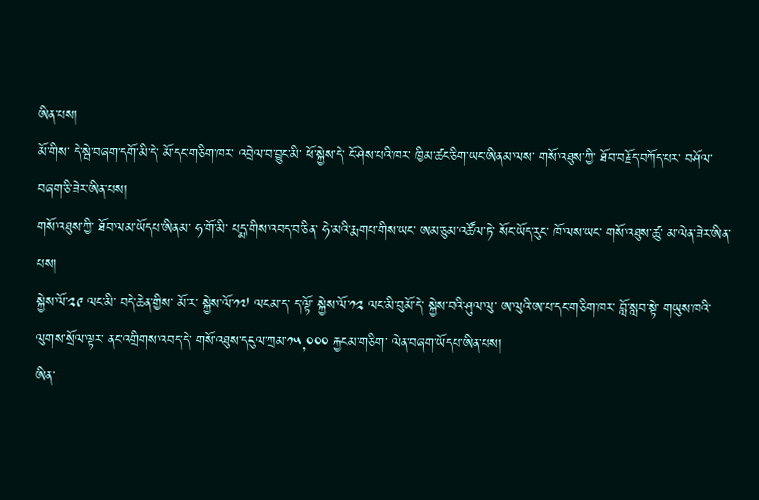ཨིན་པས།
མོ་གིས་ དེ་སྦེ་བཞག་དགོ་མི་དེ་ མོ་དང་གཅིག་ཁར་ འབྲེལ་བ་བྱུང་མི་ ཕོ་སྐྱེས་དེ་ ངོ་ཤེས་པའི་ཁར་ ཁྱིམ་ཚང་ཅིག་ཡང་ཨིནམ་ལས་ གསོ་འཐུས་ཀྱི་ ཐོབ་བརྗོད་བཀོད་པར་ བཤོལ་བཞག་ཅི་ཟེར་ཨིན་པས།
གསོ་འཐུས་ཀྱི་ ཐོབ་ལམ་ཡོདཔ་ཨིནམ་ ཧ་གོ་མི་ པདྨ་གིས་འབད་བ་ཅིན་ ཧེ་མའི་རྨགཔ་གིས་ཡང་ ཨམ་ཅུམ་འཚོལ་ཏེ་ སོང་ཡོད་རུང་ ཁོ་ལས་ཡང་ གསོ་འཐུས་ཚུ་ མ་ལེན་ཟེར་ཨིན་པས།
སྐྱེས་ལོ་༢༩ ལང་མི་ བདེ་ཆེན་གྱིས་ མོ་ར་ སྐྱེས་ལོ་༡༧ ལངམ་ད་ ད་ལྟོ་ སྐྱེས་ལོ་༡༢ ལང་མི་བུམོ་དེ་ སྐྱེས་བའི་ཤུལ་ལུ་ ཨ་ལུའི་ཨ་པ་དང་གཅིག་ཁར་ བློ་སླབ་སྟེ་ གཡུས་ཁའི་ལུགས་སྲོལ་ལྟར་ ནང་འགྲིགས་འབད་དེ་ གསོ་འཐུས་དངུལ་ཀྲམ་༡༥,༠༠༠ རྐྱངམ་གཅིག་ ལེན་བཞག་ཡོདཔ་ཨིན་པས།
ཨིན་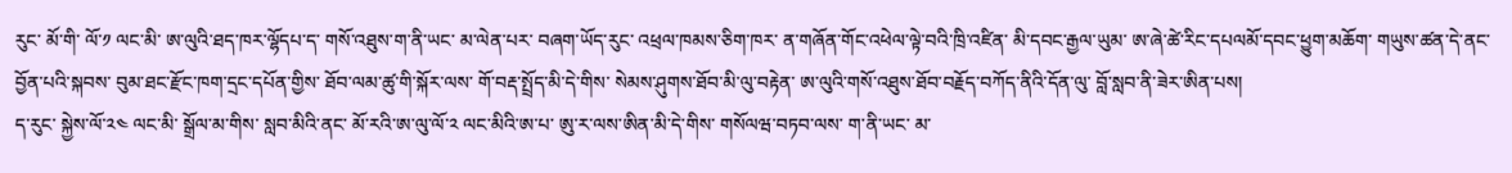རུང་ མོ་གི་ ལོ་༡ ལང་མི་ ཨ་ལུའི་ཐད་ཁར་ལྷོདཔ་ད་ གསོ་འཐུས་ག་ནི་ཡང་ མ་ལེན་པར་ བཞག་ཡོད་རུང་ འཕྲལ་ཁམས་ཅིག་ཁར་ ན་གཞོན་གོང་འཕེལ་ལྟེ་བའི་ཁྲི་འཛིན་ མི་དབང་རྒྱལ་ཡུམ་ ཨ་ཞེ་ཚེ་རིང་དཔལམོ་དབང་ཕྱུག་མཆོག་ གཡུས་ཚན་དེ་ནང་ བྱོན་པའི་སྐབས་ བུམ་ཐང་རྫོང་ཁག་དྲང་དཔོན་གྱིས་ ཐོབ་ལམ་ཚུ་གི་སྐོར་ལས་ གོ་བརྡ་སྤྲོད་མི་དེ་གིས་ སེམས་ཤུགས་ཐོབ་མི་ལུ་བརྟེན་ ཨ་ལུའི་གསོ་འཐུས་ཐོབ་བརྗོད་བཀོད་ནིའི་དོན་ལུ་ བློ་སླབ་ནི་ཟེར་ཨིན་པས།
ད་རུང་ སྐྱེས་ལོ་༢༤ ལང་མི་ སྒྲོལ་མ་གིས་ སླབ་མིའི་ནང་ མོ་རའི་ཨ་ལུ་ལོ་༢ ལང་མིའི་ཨ་པ་ ཨུ་ར་ལས་ཨིན་མི་དེ་གིས་ གསོལཝ་བཏབ་ལས་ ག་ནི་ཡང་ མ་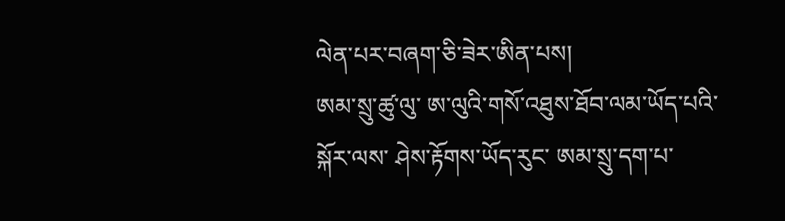ལེན་པར་བཞག་ཅི་ཟེར་ཨིན་པས།
ཨམ་སྲུ་ཚུ་ལུ་ ཨ་ལུའི་གསོ་འཐུས་ཐོབ་ལམ་ཡོད་པའི་སྐོར་ལས་ ཤེས་རྟོགས་ཡོད་རུང་ ཨམ་སྲུ་དག་པ་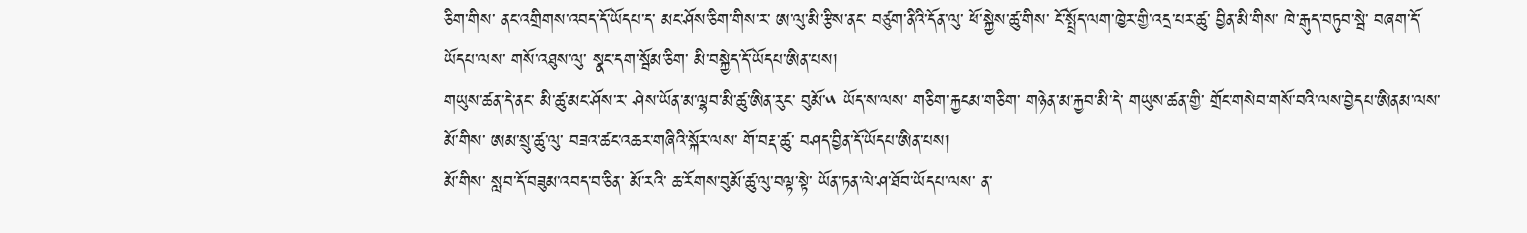ཅིག་གིས་ ནང་འགྲིགས་འབད་དོ་ཡོདཔ་ད་ མང་ཤོས་ཅིག་གིས་ར་ ཨ་ལུ་མི་རྩིས་ནང་ བཙུག་ནིའི་དོན་ལུ་ ཕོ་སྐྱེས་ཚུ་གིས་ ངོ་སྤྲོད་ལག་ཁྱེར་གྱི་འདྲ་པར་ཚུ་ བྱིན་མི་གིས་ ཁེ་རྒུད་བཏུབ་སྦེ་ བཞག་དོ་ཡོདཔ་ལས་ གསོ་འཐུས་ལུ་ སྣང་དག་སྦོམ་ཅིག་ མི་བསྐྱེད་དོ་ཡོདཔ་ཨིན་པས།
གཡུས་ཚན་དེ་ནང་ མི་ཚུ་མང་ཤོས་ར་ ཤེས་ཡོན་མ་ལྷབ་མི་ཚུ་ཨིན་རུང་ བུམོ་༥ ཡོད་ས་ལས་ གཅིག་རྐྱངམ་གཅིག་ གཉེན་མ་རྐྱབ་མི་དེ་ གཡུས་ཚན་གྱི་ གྲོང་གསེབ་གསོ་བའི་ལས་བྱེདཔ་ཨིནམ་ལས་ མོ་གིས་ ཨམ་སྲུ་ཚུ་ལུ་ བཟའ་ཚང་འཆར་གཞིའི་སྐོར་ལས་ གོ་བརྡ་ཚུ་ བཤད་བྱིན་དོ་ཡོདཔ་ཨིན་པས།
མོ་གིས་ སླབ་དོ་བཟུམ་འབད་བ་ཅིན་ མོ་རའི་ ཆ་རོགས་བུམོ་ཚུ་ལུ་བལྟ་སྟེ་ ཡོན་ཏན་ལེ་ཤ་ཐོབ་ཡོདཔ་ལས་ ན་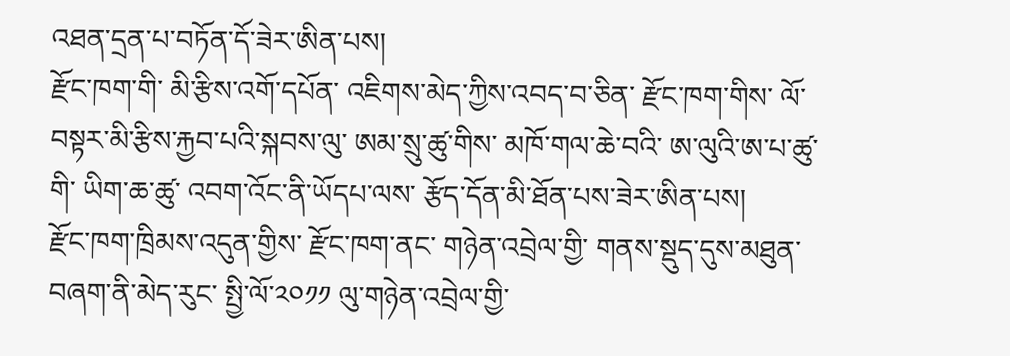འཐན་དྲན་པ་བཏོན་དོ་ཟེར་ཨིན་པས།
རྫོང་ཁག་གི་ མི་རྩིས་འགོ་དཔོན་ འཇིགས་མེད་ཀྱིས་འབད་བ་ཅིན་ རྫོང་ཁག་གིས་ ལོ་བསྟར་མི་རྩིས་རྐྱབ་པའི་སྐབས་ལུ་ ཨམ་སྲུ་ཚུ་གིས་ མཁོ་གལ་ཆེ་བའི་ ཨ་ལུའི་ཨ་པ་ཚུ་གི་ ཡིག་ཆ་ཚུ་ འབག་འོང་ནི་ཡོདཔ་ལས་ རྩོད་དོན་མི་ཐོན་པས་ཟེར་ཨིན་པས།
རྫོང་ཁག་ཁྲིམས་འདུན་གྱིས་ རྫོང་ཁག་ནང་ གཉེན་འབྲེལ་གྱི་ གནས་སྡུད་དུས་མཐུན་བཞག་ནི་མེད་རུང་ སྤྱི་ལོ་༢༠༡༡ ལུ་གཉེན་འབྲེལ་གྱི་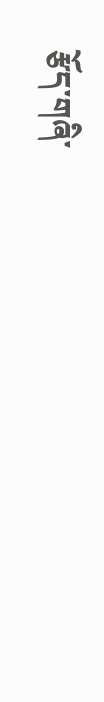རྩོད་གཞི་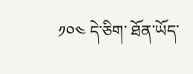༡༠༤ དེ་ཅིག་ ཐོན་ཡོད་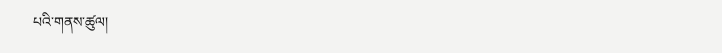པའི་གནས་ཚུལ།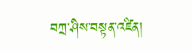བཀྲ་ཤིས་བསྟན་འཛིན།